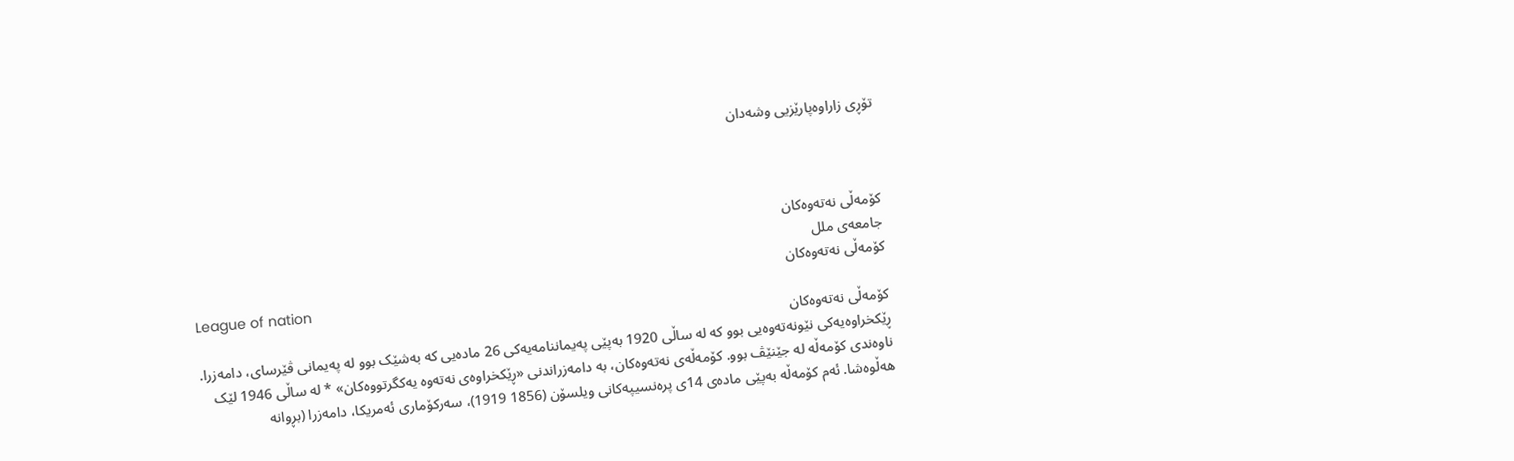تۆڕی زاراوەپارێزیی وشەدان



کۆمەڵی نەتەوەکان
جامعەی ملل
کۆمەڵی نەتەوەکان
League of nation
کۆمەڵی نەتەوەکان
ڕێکخراوەیەکی نێونەتەوەیی بوو کە لە ساڵی 1920 بەپێی پەیماننامەیەکی 26 مادەیی کە بەشێک بوو لە پەیمانی ڤێرسای، دامەزرا. ناوەندی کۆمەڵە لە جێنێڤ بوو. کۆمەڵەی نەتەوەکان، بە دامەزراندنی «ڕێکخراوەی نەتەوە یەکگرتووەکان» * لە ساڵی 1946 لێک هەڵوەشا. ئەم کۆمەڵە بەپێی مادەی 14ی پرەنسیپەکانی ویلسۆن (1856 1919)، سەرکۆماری ئەمریکا، دامەزرا (بڕوانە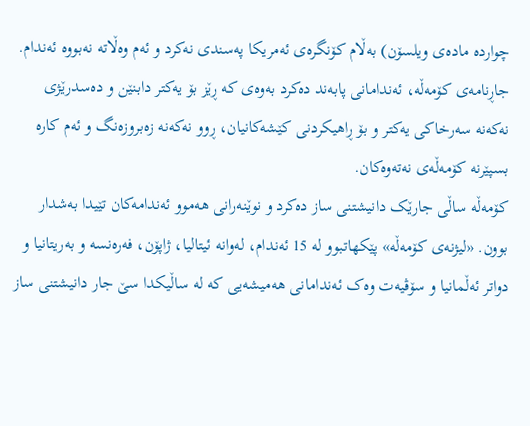چواردە مادەی ویلسۆن) بەڵام کۆنگرەی ئەمریکا پەسندی نەکرد و ئەم وەڵاتە نەبووە ئەندام. جاڕنامەی کۆمەڵە، ئەندامانی پابەند دەکرد بەوەی کە ڕێز بۆ یەکتر دابنێن و دەسدرێژی نەکەنە سەرخاکی یەکتر و بۆ ڕاهیکردنی کێشەکانیان، ڕوو نەکەنە زەبروزەنگ و ئەم کارە بسپێرنە کۆمەڵەی نەتەوەکان.
کۆمەڵە ساڵی جارێک دانیشتنی ساز دەکرد و نوێنەرانی هەموو ئەندامەکان تێیدا بەشدار بوون. «لیژنەی کۆمەڵە» پێکهاتبوو لە 15 ئەندام، لەوانە ئیتالیا، ژاپۆن، فەرەنسە و بەریتانیا و دواتر ئەڵمانیا و سۆڤیەت وەک ئەندامانی هەمیشەیی کە لە ساڵیکدا سێ جار دانیشتنی ساز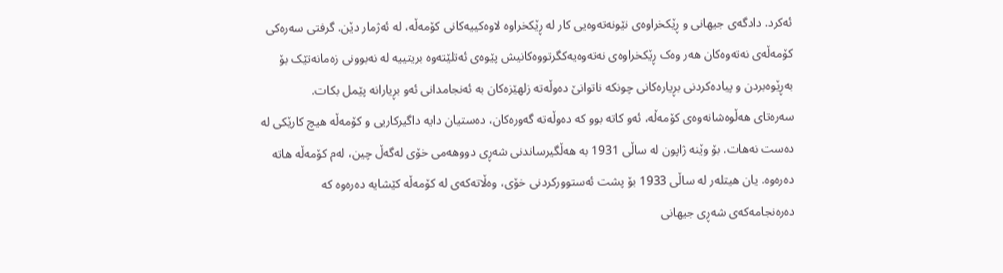ئەکرد. دادگەی جیهانی و ڕێکخراوەی نێونەتەوەیی کار لە ڕێکخراوە لاوەکییەکانی کۆمەڵە، لە ئەژمار دێن. گرفتی سەرەکی کۆمەڵەی نەتەوەکان هەر وەک ڕێکخراوەی نەتەوەیەکگرتووەکانیش پێوەی ئەتلێتەوە بریتییە لە نەبوونی زەمانەتێک بۆ بەڕێوەبردن و پیادەکردنی بڕیارەکانی چونکە ناتوانێ دەوڵەتە زلهێزەکان بە ئەنجامدانی ئەو بڕیارانە پێمل بکات.
سەرەتای هەڵوەشانەوەی کۆمەڵە، ئەو کاتە بوو کە دەوڵەتە گەورەکان، دەستیان دایە داگیرکاریی و کۆمەڵە هیچ کارێکی لە دەست نەهات. بۆ وێنە ژاپون لە ساڵی 1931 بە هەڵگیرساندنی شەڕی دووهەمی خۆی لەگەڵ چین، لەم کۆمەڵە هاتە دەرەوە. یان هیتلەر لە ساڵی 1933 بۆ پشت ئەستوورکردنی خۆی، وەڵاتەکەی لە کۆمەڵە کێشایە دەرەوە کە دەرەنجامەکەی شەڕی جیهانی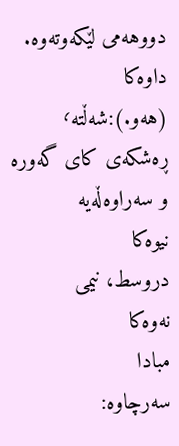دووهەمی لێکەوتەوە.
داوەکا
(هەو.):شەڵتە٬ ڕەشکەی کای گەورە و سەراوەڵەیە
نیوەکا
دروسط، نیمی
نەوەکا
مبادا
سەرچاوە: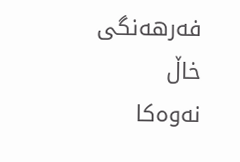فەرهەنگی خاڵ
نەوەکا